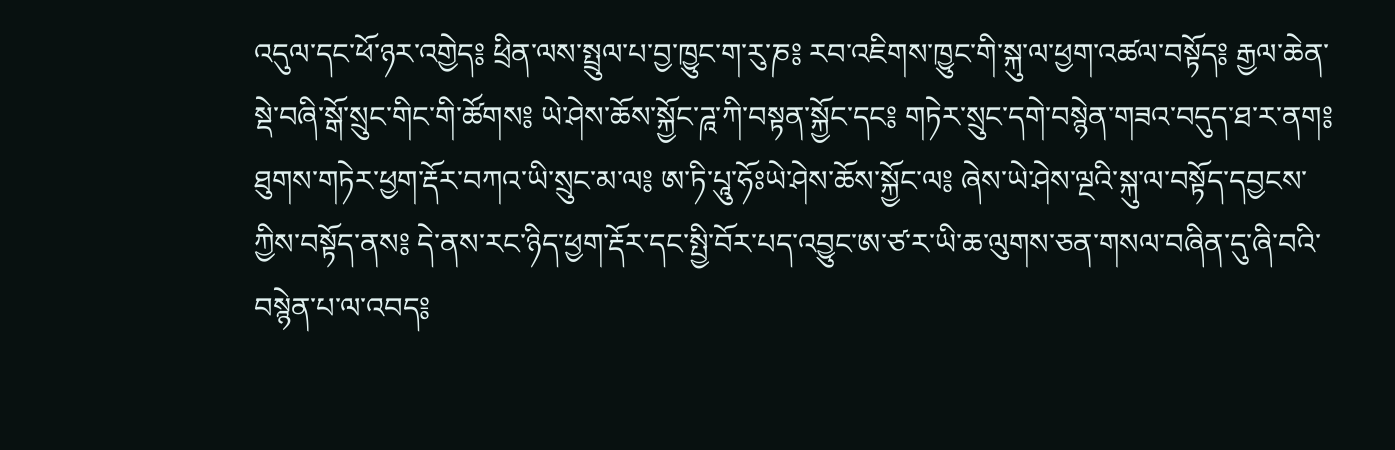འདུལ་དང་ཕོ་ཉར་འགྱེད༔ ཕྲིན་ལས་སྤྲུལ་པ་བྱ་ཁྱུང་ག་རུ་ཎ༔ རབ་འཇིགས་ཁྱུང་གི་སྐུ་ལ་ཕྱག་འཚལ་བསྟོད༔ རྒྱལ་ཆེན་སྡེ་བཞི་སྒོ་སྲུང་གིང་གི་ཚོགས༔ ཡེ་ཤེས་ཆོས་སྐྱོང་ཌཱ་ཀི་བསྟན་སྐྱོང་དང༔ གཏེར་སྲུང་དགེ་བསྙེན་གཟའ་བདུད་ཐ་ར་ནག༔ ཐུགས་གཏེར་ཕྱག་རྡོར་བཀའ་ཡི་སྲུང་མ་ལ༔ ཨ་ཏི་པཱུ་ཧོཿཡེ་ཤེས་ཆོས་སྐྱོང་ལ༔ ཞེས་ཡེ་ཤེས་ལྔའི་སྐུ་ལ་བསྟོད་དབྱངས་ཀྱིས་བསྟོད་ནས༔ དེ་ནས་རང་ཉིད་ཕྱག་རྡོར་དང་སྤྱི་བོར་པད་འབྱུང་ཨ་ཙ་ར་ཡི་ཆ་ལུགས་ཅན་གསལ་བཞིན་དུ་ཞི་བའི་བསྙེན་པ་ལ་འབད༔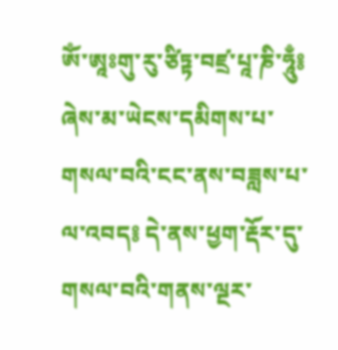ཨོཾ་ཨཱཿགུ་རུ་ཙིཏྟ་བཛྲ་པཱ་ཎི་ཧཱུྃ༔ ཞེས་མ་ཡེངས་དམིགས་པ་གསལ་བའི་ངང་ནས་བཟླས་པ་ལ་འབད༔ དེ་ནས་ཕྱག་རྡོར་དུ་གསལ་བའི་གནས་ལྔར་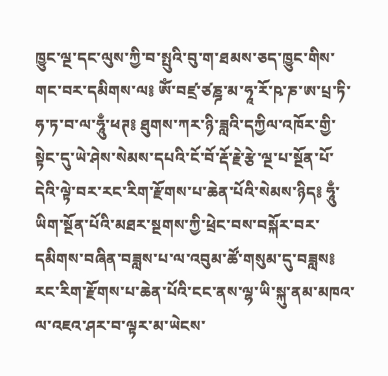ཁྱུང་ལྔ་དང་ལུས་ཀྱི་བ་སྤུའི་བུ་ག་ཐམས་ཅད་ཁྱུང་གིས་གང་བར་དམིགས་ལ༔ ཨོཾ་བཛྲ་ཙཎྜ་མ་ཧཱ་རོ་ཥ་ཎ་ཨ་པྲ་ཏི་ཧ་ཏ་བ་ལ་ཧཱུྃ་ཕཊ༔ ཐུགས་ཀར་ཉི་ཟླའི་དཀྱིལ་འཁོར་གྱི་སྟེང་དུ་ཡེ་ཤེས་སེམས་དཔའི་ངོ་བོ་རྡོ་རྗེ་རྩེ་ལྔ་པ་སྔོན་པོ་དེའི་ལྟེ་བར་རང་རིག་རྫོགས་པ་ཆེན་པོའི་སེམས་ཉིད༔ ཧཱུྃ་ཡིག་སྔོན་པོའི་མཐར་སྔགས་ཀྱི་ཕྲེང་བས་བསྐོར་བར་དམིགས་བཞིན་བཟླས་པ་ལ་འབུམ་ཚོ་གསུམ་དུ་བཟླས༔ རང་རིག་རྫོགས་པ་ཆེན་པོའི་ངང་ནས་ལྷ་ཡི་སྐུ་ནམ་མཁའ་ལ་འཇའ་ཤར་བ་ལྟར་མ་ཡེངས་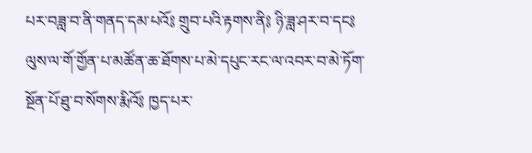པར་བཟླ་བ་ནི་གནད་དམ་པའོ༔ གྲུབ་པའི་རྟགས་ནི༔ ཉི་ཟླ་ཤར་བ་དང༔ ལུས་ལ་གོ་གྱོན་པ་མཚོན་ཆ་ཐོགས་པ་མེ་དཔུང་རང་ལ་འབར་བ་མེ་ཏོག་སྔོན་པོ་ཐུ་བ་སོགས་རྨིའོ༔ ཁྱད་པར་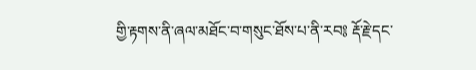གྱི་རྟགས་ནི་ཞལ་མཐོང་བ་གསུང་ཐོས་པ་ནི་རབ༔ རྡོ་རྗེ་དང་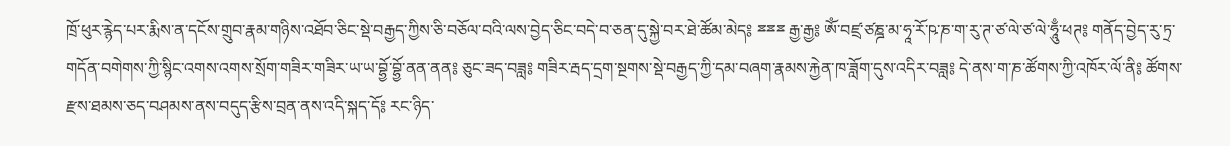ཁྲོ་ཕུར་རྙེད་པར་རྨིས་ན་དངོས་གྲུབ་རྣམ་གཉིས་འཐོབ་ཅིང་སྡེ་བརྒྱད་ཀྱིས་ཅི་བཅོལ་བའི་ལས་བྱེད་ཅིང་བདེ་བ་ཅན་དུ་སྐྱེ་བར་ཐེ་ཚོམ་མེད༔ ྈྈྈ རྒྱ་རྒྱ༔ ཨོཾ་བཛྲ་ཙཎྜ་མ་ཧཱ་རོ་ཥ་ཎ་ག་རུ་ཊ་ཙ་ལེ་ཙ་ལེ་ཧཱུྃ་ཕཊ༔ གནོད་བྱེད་རུ་ཏྲ་གདོན་བགེགས་ཀྱི་སྙིང་འགས་འགས་སྲོག་གཟིར་གཟིར་ཡ་ཡ་བྷྱོ་བྷྱོ་ནན་ནན༔ ཅུང་ཟད་བཟླ༔ གཟིར་རྦད་དྲག་སྔགས་སྡེ་བརྒྱད་ཀྱི་དམ་བཞག་རྣམས་རྐྱེན་ཁ་ཟློག་དུས་འདིར་བཟླ༔ དེ་ནས་ག་ཎ་ཚོགས་ཀྱི་འཁོར་ལོ་ནི༔ ཚོགས་རྫས་ཐམས་ཅད་བཤམས་ནས་བདུད་རྩིས་བྲན་ནས་འདི་སྐད་དོ༔ རང་ཉིད་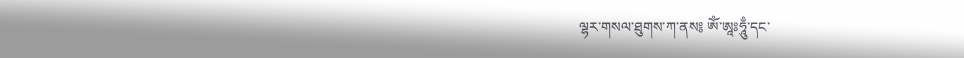ལྷར་གསལ་ཐུགས་ཀ་ནས༔ ཨོཾ་ཨཱཿཧཱུྃ་དང་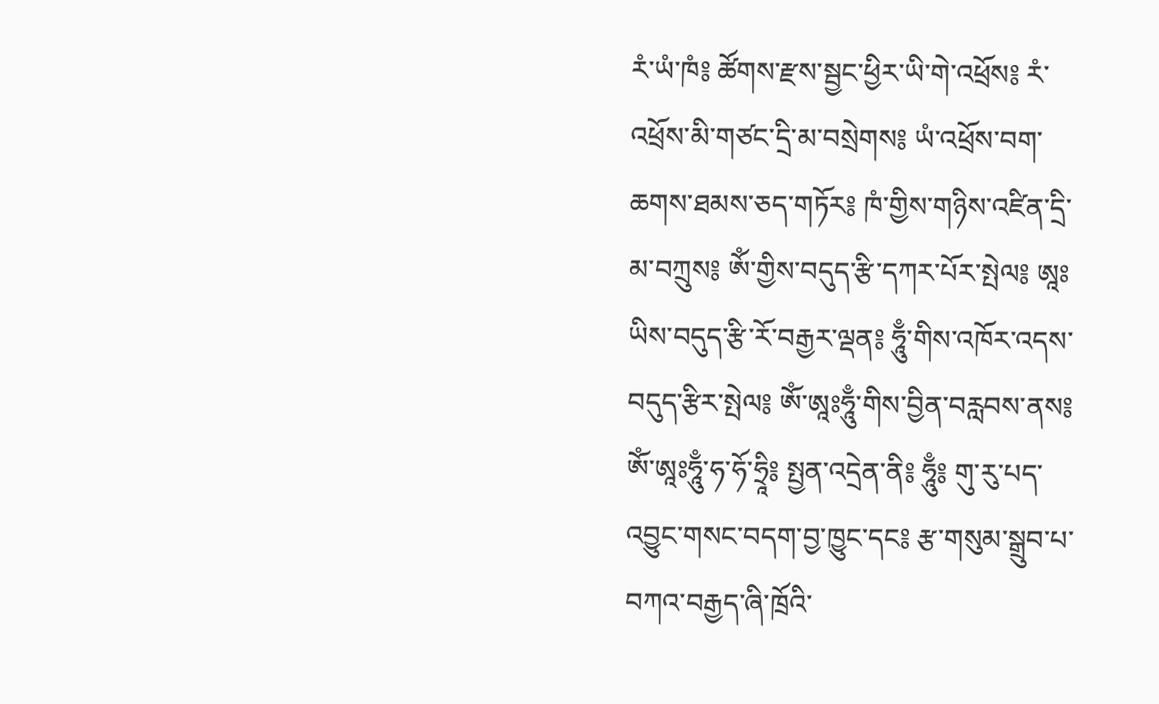རཾ་ཡཾ་ཁཾ༔ ཚོགས་རྫས་སྦྱང་ཕྱིར་ཡི་གེ་འཕྲོས༔ རཾ་འཕྲོས་མི་གཙང་དྲི་མ་བསྲེགས༔ ཡཾ་འཕྲོས་བག་ཆགས་ཐམས་ཅད་གཏོར༔ ཁཾ་གྱིས་གཉིས་འཛིན་དྲི་མ་བཀྲུས༔ ཨོཾ་གྱིས་བདུད་རྩི་དཀར་པོར་སྤེལ༔ ཨཱཿཡིས་བདུད་རྩི་རོ་བརྒྱར་ལྡན༔ ཧཱུྃ་གིས་འཁོར་འདས་བདུད་རྩིར་སྤེལ༔ ཨོཾ་ཨཱཿཧཱུྃ་གིས་བྱིན་བརླབས་ནས༔ ཨོཾ་ཨཱཿཧཱུྃ་ཧ་ཧོ་ཧྲཱི༔ སྤྱན་འདྲེན་ནི༔ ཧཱུྃ༔ གུ་རུ་པད་འབྱུང་གསང་བདག་བྱ་ཁྱུང་དང༔ རྩ་གསུམ་སྒྲུབ་པ་བཀའ་བརྒྱད་ཞི་ཁྲོའི་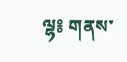ལྷ༔ གནས་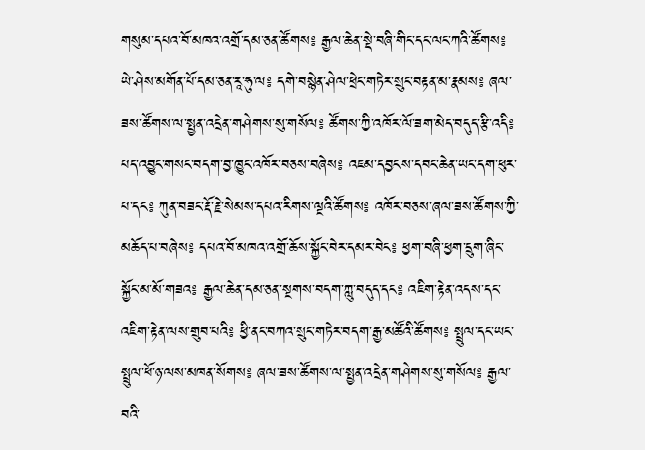གསུམ་དཔའ་བོ་མཁའ་འགྲོ་དམ་ཅན་ཚོགས༔ རྒྱལ་ཆེན་སྡེ་བཞི་གིང་དང་ལང་ཀའི་ཚོགས༔ ཡེ་ཤེས་མགོན་པོ་དམ་ཅན་རཱ་ཧུ་ལ༔ དགེ་བསྙེན་ཤེལ་ཕྲེང་གཏེར་སྲུང་བརྟན་མ་རྣམས༔ ཞལ་ཟས་ཚོགས་ལ་སྤྱན་འདྲེན་གཤེགས་སུ་གསོལ༔ ཚོགས་ཀྱི་འཁོར་ལོ་ཟག་མེད་བདུད་རྩི་འདི༔ པད་འབྱུང་གསང་བདག་བྱ་ཁྱུང་འཁོར་བཅས་བཞེས༔ འཇམ་དབྱངས་དབང་ཆེན་ཡང་དག་ཕུར་པ་དང༔ ཀུན་བཟང་རྡོ་རྗེ་སེམས་དཔའ་རིགས་ལྔའི་ཚོགས༔ འཁོར་བཅས་ཞལ་ཟས་ཚོགས་ཀྱི་མཆོད་པ་བཞེས༔ དཔའ་བོ་མཁའ་འགྲོ་ཆོས་སྐྱོང་བེར་དམར་བེང༔ ཕྱག་བཞི་ཕྱག་དྲུག་ཞིང་སྐྱོང་མ་མོ་གཟའ༔ རྒྱལ་ཆེན་དམ་ཅན་སྔགས་བདག་ཀླུ་བདུད་དང༔ འཇིག་རྟེན་འདས་དང་འཇིག་རྟེན་ལས་གྲུབ་པའི༔ ཕྱི་ནང་བཀའ་སྲུང་གཏེར་བདག་རྒྱ་མཚོའི་ཚོགས༔ སྤྲུལ་དང་ཡང་སྤྲུལ་ཕོ་ཉ་ལས་མཁན་སོགས༔ ཞལ་ཟས་ཚོགས་ལ་སྤྱན་འདྲེན་གཤེགས་སུ་གསོལ༔ རྒྱལ་བའི་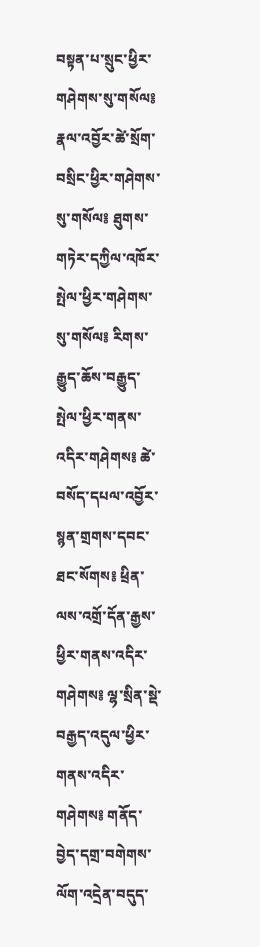བསྟན་པ་སྲུང་ཕྱིར་གཤེགས་སུ་གསོལ༔ རྣལ་འབྱོར་ཚེ་སྲོག་བསྲིང་ཕྱིར་གཤེགས་སུ་གསོལ༔ ཐུགས་གཏེར་དཀྱིལ་འཁོར་སྤེལ་ཕྱིར་གཤེགས་སུ་གསོལ༔ རིགས་རྒྱུད་ཆོས་བརྒྱུད་སྤེལ་ཕྱིར་གནས་འདིར་གཤེགས༔ ཚེ་བསོད་དཔལ་འབྱོར་སྙན་གྲགས་དབང་ཐང་སོགས༔ ཕྲིན་ལས་འགྲོ་དོན་རྒྱས་ཕྱིར་གནས་འདིར་གཤེགས༔ ལྷ་སྲིན་སྡེ་བརྒྱད་འདུལ་ཕྱིར་གནས་འདིར་གཤེགས༔ གནོད་བྱེད་དགྲ་བགེགས་ལོག་འདྲེན་བདུད་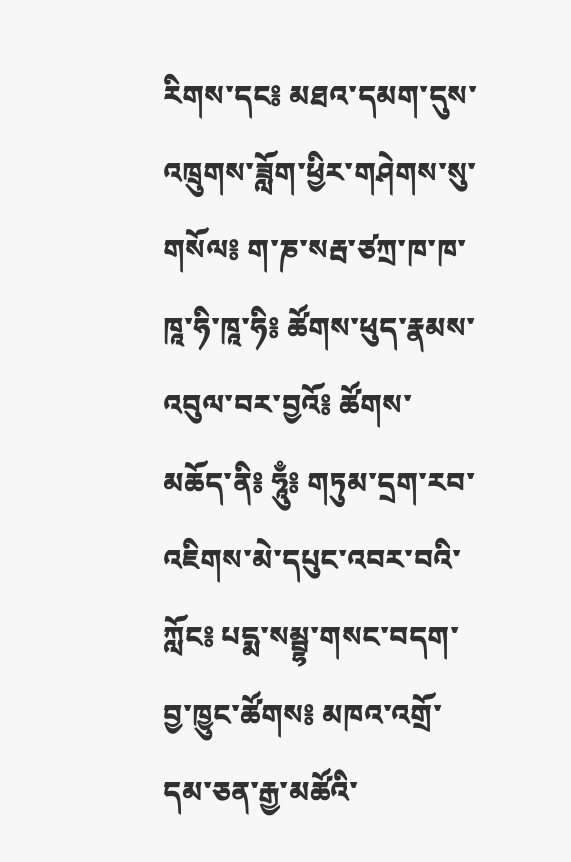རིགས་དང༔ མཐའ་དམག་དུས་འཁྲུགས་ཟློག་ཕྱིར་གཤེགས་སུ་གསོལ༔ ག་ཎ་སརྦ་ཙཀྲ་ཁ་ཁ་ཁཱ་ཧི་ཁཱ་ཧི༔ ཚོགས་ཕུད་རྣམས་འབུལ་བར་བྱའོ༔ ཚོགས་མཆོད་ནི༔ ཧཱུྃ༔ གཏུམ་དྲག་རབ་འཇིགས་མེ་དཔུང་འབར་བའི་ཀློང༔ པདྨ་སམྦྷ་གསང་བདག་བྱ་ཁྱུང་ཚོགས༔ མཁའ་འགྲོ་དམ་ཅན་རྒྱ་མཚོའི་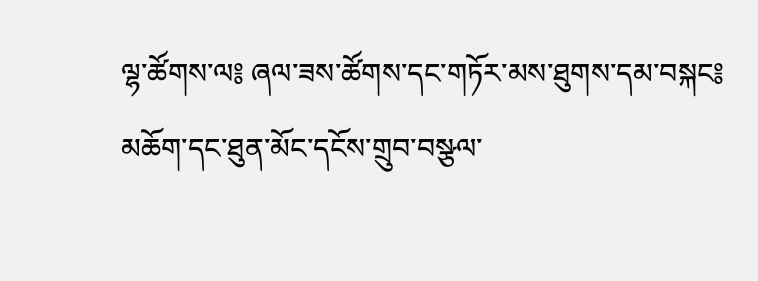ལྷ་ཚོགས་ལ༔ ཞལ་ཟས་ཚོགས་དང་གཏོར་མས་ཐུགས་དམ་བསྐང༔ མཆོག་དང་ཐུན་མོང་དངོས་གྲུབ་བསྩལ་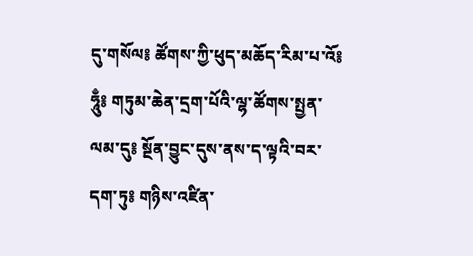དུ་གསོལ༔ ཚོགས་ཀྱི་ཕུད་མཆོད་རིམ་པ་འོ༔ ཧཱུྃ༔ གཏུམ་ཆེན་དྲག་པོའི་ལྷ་ཚོགས་སྤྱན་ལམ་དུ༔ སྔོན་བྱུང་དུས་ནས་ད་ལྟའི་བར་དག་ཏུ༔ གཉིས་འཛིན་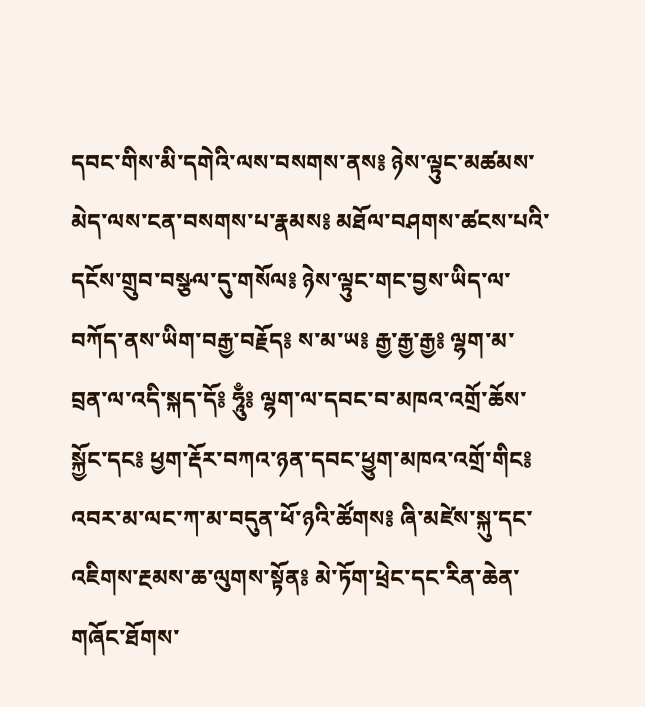དབང་གིས་མི་དགེའི་ལས་བསགས་ནས༔ ཉེས་ལྟུང་མཚམས་མེད་ལས་ངན་བསགས་པ་རྣམས༔ མཐོལ་བཤགས་ཚངས་པའི་དངོས་གྲུབ་བསྩལ་དུ་གསོལ༔ ཉེས་ལྟུང་གང་བྱས་ཡིད་ལ་བཀོད་ནས་ཡིག་བརྒྱ་བརྗོད༔ ས་མ་ཡ༔ རྒྱ་རྒྱ་རྒྱ༔ ལྷག་མ་བྲན་ལ་འདི་སྐད་དོ༔ ཧཱུྃ༔ ལྷག་ལ་དབང་བ་མཁའ་འགྲོ་ཆོས་སྐྱོང་དང༔ ཕྱག་རྡོར་བཀའ་ཉན་དབང་ཕྱུག་མཁའ་འགྲོ་གིང༔ འབར་མ་ལང་ཀ་མ་བདུན་ཕོ་ཉའི་ཚོགས༔ ཞི་མཛེས་སྐུ་དང་འཇིགས་རྔམས་ཆ་ལུགས་སྟོན༔ མེ་ཏོག་ཕྲེང་དང་རིན་ཆེན་གཞོང་ཐོགས་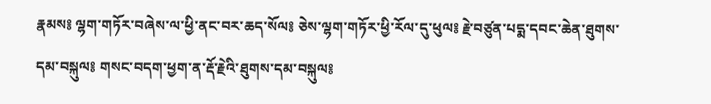རྣམས༔ ལྷག་གཏོར་བཞེས་ལ་ཕྱི་ནང་བར་ཆད་སོལ༔ ཅེས་ལྷག་གཏོར་ཕྱི་རོལ་དུ་ཕུལ༔ རྗེ་བཙུན་པདྨ་དབང་ཆེན་ཐུགས་དམ་བསྐུལ༔ གསང་བདག་ཕྱག་ན་རྡོ་རྗེའི་ཐུགས་དམ་བསྐུལ༔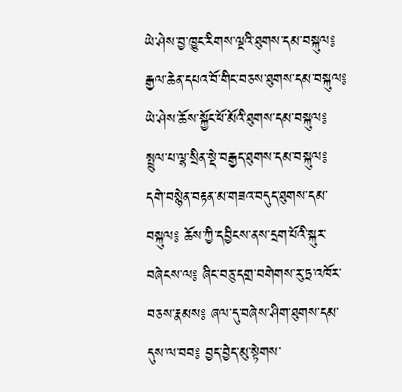ཡེ་ཤེས་བྱ་ཁྱུང་རིགས་ལྔའི་ཐུགས་དམ་བསྐུལ༔ རྒྱལ་ཆེན་དཔའ་བོ་གིང་བཅས་ཐུགས་དམ་བསྐུལ༔ ཡེ་ཤེས་ཆོས་སྐྱོང་ཕོ་མོའི་ཐུགས་དམ་བསྐུལ༔ སྤྲུལ་པ་ལྷ་སྲིན་སྡེ་བརྒྱད་ཐུགས་དམ་བསྐུལ༔ དགེ་བསྙེན་བརྟན་མ་གཟའ་བདུད་ཐུགས་དམ་བསྐུལ༔ ཆོས་ཀྱི་དབྱིངས་ནས་དྲག་པོའི་སྐུར་བཞེངས་ལ༔ ཞིང་བཅུ་དགྲ་བགེགས་རུ་ཏྲ་འཁོར་བཅས་རྣམས༔ ཞལ་དུ་བཞེས་ཤིག་ཐུགས་དམ་དུས་ལ་བབ༔ བྱད་བྱེད་མུ་སྟེགས་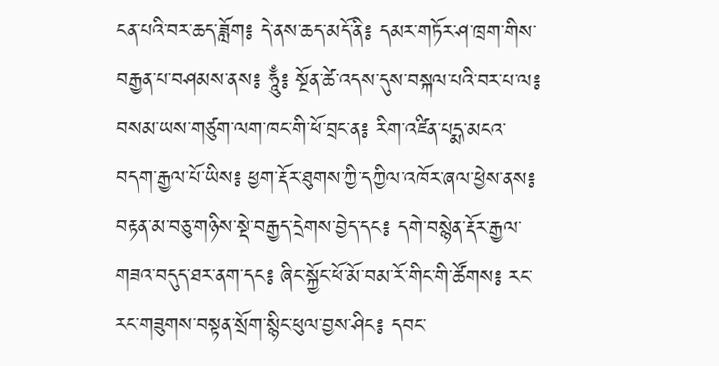ངན་པའི་བར་ཆད་ཟློག༔ དེ་ནས་ཆད་མདོ་ནི༔ དམར་གཏོར་ཤ་ཁྲག་གིས་བརྒྱན་པ་བཤམས་ནས༔ ཧཱུྃ༔ སྔོན་ཚེ་འདས་དུས་བསྐལ་པའི་བར་པ་ལ༔ བསམ་ཡས་གཙུག་ལག་ཁང་གི་ཕོ་བྲང་ན༔ རིག་འཛིན་པདྨ་མངའ་བདག་རྒྱལ་པོ་ཡིས༔ ཕྱག་རྡོར་ཐུགས་ཀྱི་དཀྱིལ་འཁོར་ཞལ་ཕྱེས་ནས༔ བརྟན་མ་བཅུ་གཉིས་སྡེ་བརྒྱད་དྲེགས་བྱེད་དང༔ དགེ་བསྙེན་རྡོར་རྒྱལ་གཟའ་བདུད་ཐར་ནག་དང༔ ཞིང་སྐྱོང་ཕོ་མོ་བམ་རོ་གིང་གི་ཚོགས༔ རང་རང་གཟུགས་བསྟན་སྲོག་སྙིང་ཕུལ་བྱས་ཤིང༔ དབང་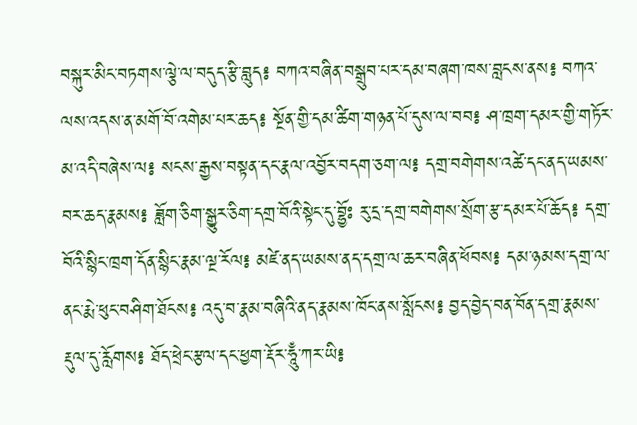བསྐུར་མིང་བཏགས་ལྕེ་ལ་བདུད་རྩི་བླུད༔ བཀའ་བཞིན་བསྒྲུབ་པར་དམ་བཞག་ཁས་བླངས་ནས༔ བཀའ་ལས་འདས་ན་མགོ་བོ་འགེམ་པར་ཆད༔ སྔོན་གྱི་དམ་ཚིག་གཉན་པོ་དུས་ལ་བབ༔ ཤ་ཁྲག་དམར་གྱི་གཏོར་མ་འདི་བཞེས་ལ༔ སངས་རྒྱས་བསྟན་དང་རྣལ་འབྱོར་བདག་ཅག་ལ༔ དགྲ་བགེགས་འཚེ་དང་ནད་ཡམས་བར་ཆད་རྣམས༔ ཟློག་ཅིག་སྒྱུར་ཅིག་དགྲ་བོའི་སྟེང་དུ་བྷྱོཿ རུ་དྲ་དགྲ་བགེགས་སྲོག་རྩ་དམར་པོ་ཆོད༔ དགྲ་བོའི་སྙིང་ཁྲག་དོན་སྙིང་རྣམ་ལྔ་རོལ༔ མཛེ་ནད་ཡམས་ནད་དགྲ་ལ་ཆར་བཞིན་ཕོབས༔ དམ་ཉམས་དགྲ་ལ་ནང་རྨེ་ཕུང་བཤིག་ཐོངས༔ འདུ་བ་རྣམ་བཞིའི་ནད་རྣམས་ཁོང་ནས་སློངས༔ བྱད་བྱེད་བན་བོན་དགྲ་རྣམས་རྡུལ་དུ་རློགས༔ ཐོད་ཕྲེང་རྩལ་དང་ཕྱག་རྡོར་ཧཱུྃ་ཀར་ཡི༔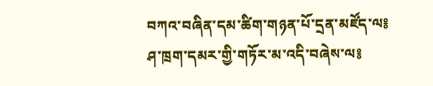བཀའ་བཞིན་དམ་ཚིག་གཉན་པོ་དྲན་མཛོད་ལ༔ ཤ་ཁྲག་དམར་གྱི་གཏོར་མ་འདི་བཞེས་ལ༔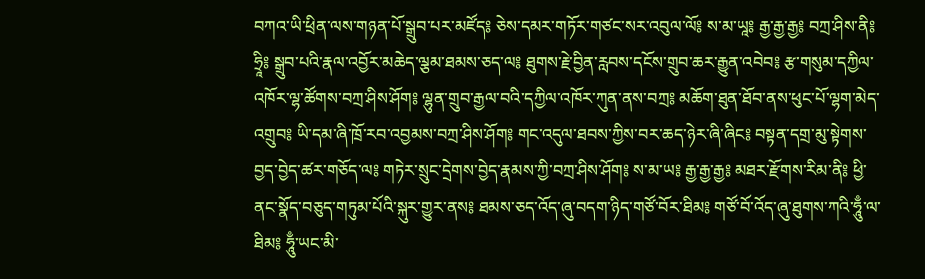བཀའ་ཡི་ཕྲིན་ལས་གཉན་པོ་སྒྲུབ་པར་མཛོད༔ ཅེས་དམར་གཏོར་གཙང་སར་འབུལ་ལོ༔ ས་མ་ཡཱ༔ རྒྱ་རྒྱ་རྒྱ༔ བཀྲ་ཤིས་ནི༔ ཧྲཱི༔ སྒྲུབ་པའི་རྣལ་འབྱོར་མཆེད་ལྕམ་ཐམས་ཅད་ལ༔ ཐུགས་རྗེ་བྱིན་རླབས་དངོས་གྲུབ་ཆར་རྒྱུན་འབེབ༔ རྩ་གསུམ་དཀྱིལ་འཁོར་ལྷ་ཚོགས་བཀྲ་ཤིས་ཤོག༔ ལྷུན་གྲུབ་རྒྱལ་བའི་དཀྱིལ་འཁོར་ཀུན་ནས་བཀྲ༔ མཆོག་ཐུན་ཐོབ་ནས་ཕུང་པོ་ལྷག་མེད་འགྲུབ༔ ཡི་དམ་ཞི་ཁྲོ་རབ་འབྱམས་བཀྲ་ཤིས་ཤོག༔ གང་འདུལ་ཐབས་ཀྱིས་བར་ཆད་ཉེར་ཞི་ཞིང༔ བསྟན་དགྲ་མུ་སྟེགས་བྱད་བྱེད་ཚར་གཅོད་ལ༔ གཏེར་སྲུང་དྲེགས་བྱེད་རྣམས་ཀྱི་བཀྲ་ཤིས་ཤོག༔ ས་མ་ཡ༔ རྒྱ་རྒྱ་རྒྱ༔ མཐར་རྫོགས་རིམ་ནི༔ ཕྱི་ནང་སྣོད་བཅུད་གཏུམ་པོའི་སྐུར་གྱུར་ནས༔ ཐམས་ཅད་འོད་ཞུ་བདག་ཉིད་གཙོ་བོར་ཐིམ༔ གཙོ་བོ་འོད་ཞུ་ཐུགས་ཀའི་ཧཱུྃ་ལ་ཐིམ༔ ཧཱུྃ་ཡང་མི་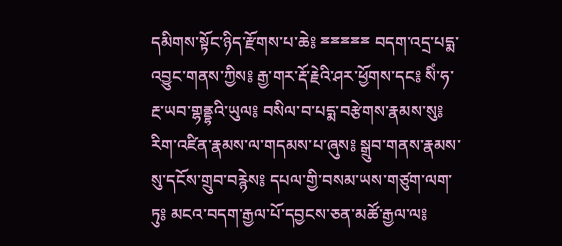དམིགས་སྟོང་ཉིད་རྫོགས་པ་ཆེ༔ ྈྈྈྈྈ བདག་འདྲ་པདྨ་འབྱུང་གནས་ཀྱིས༔ རྒྱ་གར་རྡོ་རྗེའི་ཤར་ཕྱོགས་དང༔ སིཾ་ཧ་རྔ་ཡབ་གྷནྡྷའི་ཡུལ༔ བསིལ་བ་པདྨ་བརྩེགས་རྣམས་སུ༔ རིག་འཛིན་རྣམས་ལ་གདམས་པ་ཞུས༔ སྒྲུབ་གནས་རྣམས་སུ་དངོས་གྲུབ་བརྙེས༔ དཔལ་གྱི་བསམ་ཡས་གཙུག་ལག་ཏུ༔ མངའ་བདག་རྒྱལ་པོ་དབྱངས་ཅན་མཚོ་རྒྱལ་ལ༔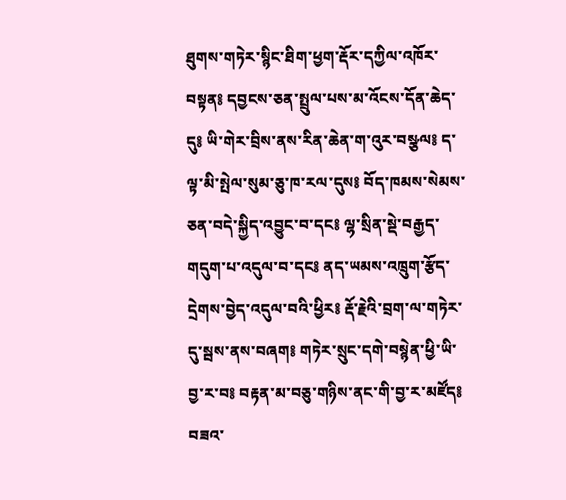ཐུགས་གཏེར་སྙིང་ཐིག་ཕྱག་རྡོར་དཀྱིལ་འཁོར་བསྟན༔ དབྱངས་ཅན་སྤྲུལ་པས་མ་འོངས་དོན་ཆེད་དུ༔ ཡི་གེར་བྲིས་ནས་རིན་ཆེན་ག་འུར་བསྩལ༔ ད་ལྟ་མི་སྤེལ་སུམ་ཅུ་ཁ་རལ་དུས༔ བོད་ཁམས་སེམས་ཅན་བདེ་སྐྱིད་འབྱུང་བ་དང༔ ལྷ་སྲིན་སྡེ་བརྒྱད་གདུག་པ་འདུལ་བ་དང༔ ནད་ཡམས་འཁྲུག་རྩོད་དྲེགས་བྱེད་འདུལ་བའི་ཕྱིར༔ རྡོ་རྗེའི་བྲག་ལ་གཏེར་དུ་སྦས་ནས་བཞག༔ གཏེར་སྲུང་དགེ་བསྙེན་ཕྱི་ཡི་བྱ་ར་བ༔ བརྟན་མ་བཅུ་གཉིས་ནང་གི་བྱ་ར་མཛོད༔ བཟའ་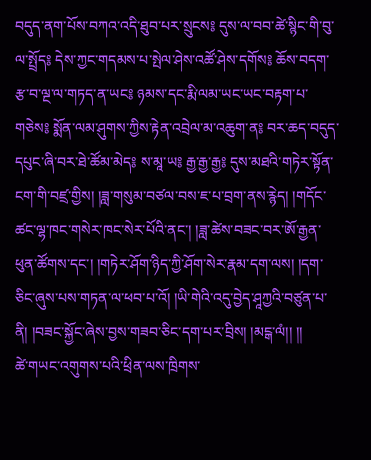བདུད་ནག་པོས་བཀའ་འདི་ཐུབ་པར་སྲུངས༔ དུས་ལ་བབ་ཚེ་སྙིང་གི་བུ་ལ་སྤྲོད༔ དེས་ཀྱང་གདམས་པ་སྤེལ་ཤེས་འཚོ་ཤེས་དགོས༔ ཆོས་བདག་རྩ་བ་ལྔ་ལ་གཏད་ན་ཡང༔ ཉམས་དང་རྨི་ལམ་ཡང་ཡང་བརྟག་པ་གཅེས༔ སྨོན་ལམ་ཤུགས་ཀྱིས་རྟེན་འབྲེལ་མ་འཆུག་ན༔ བར་ཆད་བདུད་དཔུང་ཞི་བར་ཐེ་ཚོམ་མེད༔ ས་མཱ་ཡ༔ རྒྱ་རྒྱ་རྒྱ༔ དུས་མཐའི་གཏེར་སྟོན་ངག་གི་བཛྲ་གྱིས། །ཟླ་གསུམ་བཙལ་བས་ཇ་པ་བྲག་ནས་རྙེད། །གདོང་ཚང་ལྷ་ཁང་གསེར་ཁང་སེར་པོའི་ནང་། །ཟླ་ཚེས་བཟང་བར་ཨོ་རྒྱན་ཕུན་ཚོགས་དང་། །གཏེར་ཤོག་ཉིད་ཀྱི་ཤོག་སེར་རྣམ་དག་ལས། །དག་ཅིང་ཞུས་པས་གཏན་ལ་ཕབ་པ་འོ། །ཡི་གེའི་འདུ་བྱེད་ཤཱཀྱའི་བཙུན་པ་ནི། །བཟང་སྐྱོང་ཞེས་བྱས་གཟབ་ཅིང་དག་པར་བྲིས། །མངྒ་ལཾ།། །།
ཚེ་གཡང་འགུགས་པའི་ཕྲིན་ལས་ཁྲིགས་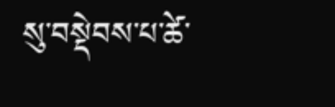སུ་བསྡེབས་པ་ཚེ་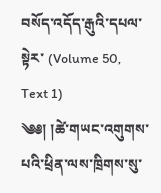བསོད་འདོད་རྒུའི་དཔལ་སྟེར་ (Volume 50, Text 1)
༄༅། །ཚེ་གཡང་འགུགས་པའི་ཕྲིན་ལས་ཁྲིགས་སུ་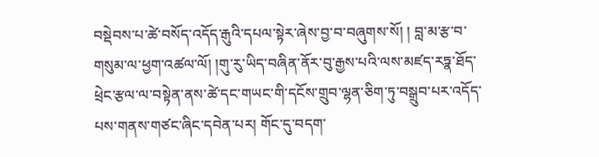བསྡེབས་པ་ཚེ་བསོད་འདོད་རྒུའི་དཔལ་སྟེར་ཞེས་བྱ་བ་བཞུགས་སོ། ། བླ་མ་རྩ་བ་གསུམ་ལ་ཕྱག་འཚལ་ལོ། །གུ་རུ་ཡིད་བཞིན་ནོར་བུ་རྒྱས་པའི་ལས་མཛད་རཏྣ་ཐོད་ཕྲེང་རྩལ་ལ་བསྟེན་ནས་ཚེ་དང་གཡང་གི་དངོས་གྲུབ་ལྷན་ཅིག་ཏུ་བསྒྲུབ་པར་འདོད་པས་གནས་གཙང་ཞིང་དབེན་པར། གོང་དུ་བདག་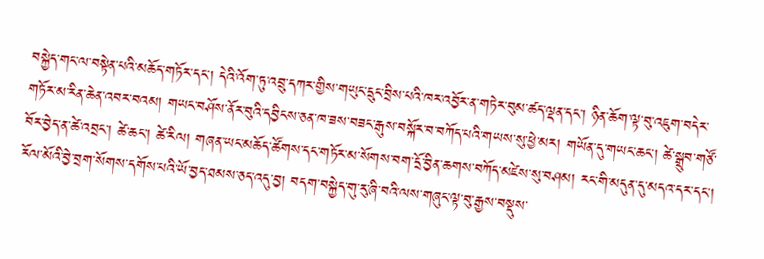བསྐྱེད་གང་ལ་བསྟེན་པའི་མཆོད་གཏོར་དང་། དེའི་འོག་ཏུ་འབྲུ་དཀར་གྱིས་གཡུང་དྲུང་བྲིས་པའི་ཁར་འབྱོར་ན་གཏེར་བུམ་ཚད་ལྡན་དང་། ཉིན་ཆོག་ལྟ་བུ་འཇུག་བདེར་གཏོར་མ་རིན་ཆེན་འབར་བའམ། གཡང་བཤོས་ནོར་བུའི་དབྱིངས་ཅན་ཁ་ཟས་བཟང་རྒུས་བསྐོར་བ་བཀོད་པའི་གཡས་སུ་ཕྱེ་མར། གཡོན་དུ་གཡང་ཆང་། ཚེ་སྒྲུབ་གཙོ་བོར་བྱེད་ན་ཚེ་འབྲང་། ཚེ་ཆང་། ཚེ་རིལ། གཞན་ཡང་མཆོད་ཚོགས་དང་གཏོར་མ་སོགས་བག་དྲོ་བྱིན་ཆགས་བཀོད་མཛེས་སུ་བཤམ། རང་གི་མདུན་དུ་མདའ་དར་དང་། རོལ་མོའི་བྱེ་བྲག་སོགས་དགོས་པའི་ཡོ་བྱད་ཐམས་ཅད་འདུ་བྱ། བདག་བསྐྱེད་གུ་རུ་ཞི་བའི་ལས་གཞུང་ལྟ་བུ་རྒྱས་བསྡུས་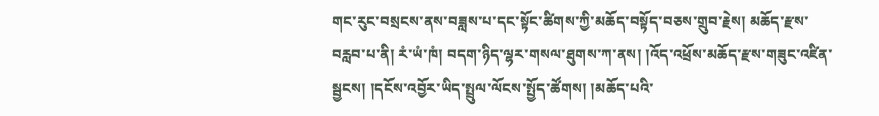གང་རུང་བསྲངས་ནས་བཟླས་པ་དང་སྟོང་ཚིགས་ཀྱི་མཆོད་བསྟོད་བཅས་གྲུབ་རྗེས། མཆོད་རྫས་བརླབ་པ་ནི། རཾ་ཡཾ་ཁཾ། བདག་ཉིད་ལྷར་གསལ་ཐུགས་ཀ་ནས། །འོད་འཕྲོས་མཆོད་རྫས་གཟུང་འཛིན་སྦྱངས། །དངོས་འབྱོར་ཡིད་སྤྲུལ་ལོངས་སྤྱོད་ཚོགས། །མཆོད་པའི་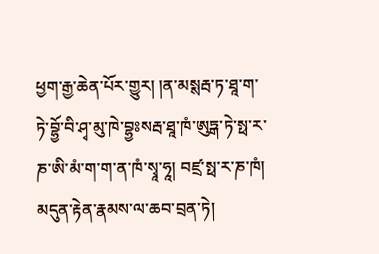ཕྱག་རྒྱ་ཆེན་པོར་གྱུར། །ན་མསྶརྦ་ཏ་ཐཱ་ག་ཏེ་བྷྱོ་བི་ཤྭ་མུ་ཁེ་བྷྱཿསརྦ་ཐཱ་ཁཾ་ཨུཏྒ་ཏེ་སྥ་ར་ཎ་ཨི་མཾ་ག་ག་ན་ཁཾ་སྭཱ་ཧཱ། བཛྲ་སྥ་ར་ཎ་ཁཾ། མདུན་རྟེན་རྣམས་ལ་ཆབ་བྲན་ཏེ།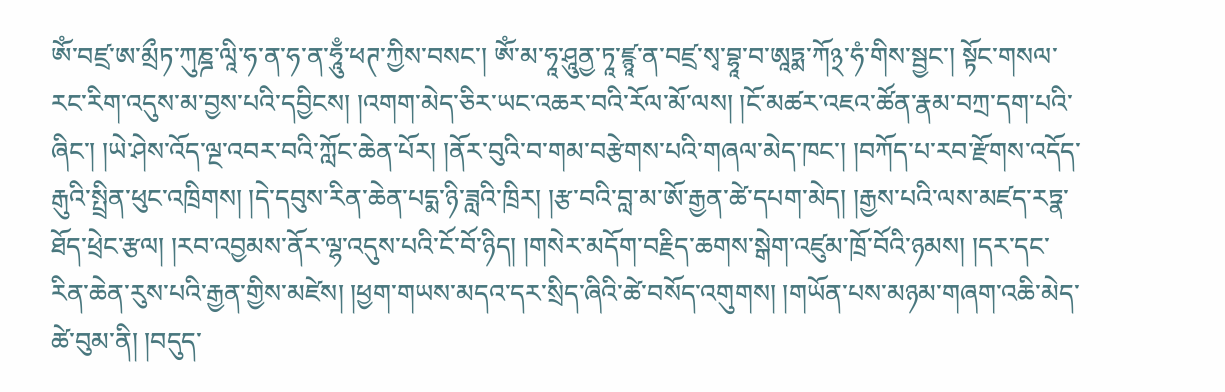ཨོཾ་བཛྲ་ཨ་མྲྀཏ་ཀུཎྜ་ལཱི་ཧ་ན་ཧ་ན་ཧཱུྃ་ཕཊ་ཀྱིས་བསང་། ཨོཾ་མ་ཧཱ་ཤཱུནྱ་ཏཱ་ཛྙཱ་ན་བཛྲ་སྭ་བྷཱ་བ་ཨཱཏྨ་ཀོ྅་ཧཾ་གིས་སྦྱང་། སྟོང་གསལ་རང་རིག་འདུས་མ་བྱས་པའི་དབྱིངས། །འགག་མེད་ཅིར་ཡང་འཆར་བའི་རོལ་མོ་ལས། །ངོ་མཚར་འཇའ་ཚོན་རྣམ་བཀྲ་དག་པའི་ཞིང་། །ཡེ་ཤེས་འོད་ལྔ་འབར་བའི་ཀློང་ཆེན་པོར། །ནོར་བུའི་བ་གམ་བརྩེགས་པའི་གཞལ་མེད་ཁང་། །བཀོད་པ་རབ་རྫོགས་འདོད་རྒུའི་སྤྲིན་ཕུང་འཁྲིགས། །དེ་དབུས་རིན་ཆེན་པདྨ་ཉི་ཟླའི་ཁྲིར། །རྩ་བའི་བླ་མ་ཨོ་རྒྱན་ཚེ་དཔག་མེད། །རྒྱས་པའི་ལས་མཛད་རཏྣ་ཐོད་ཕྲེང་རྩལ། །རབ་འབྱམས་ནོར་ལྷ་འདུས་པའི་ངོ་བོ་ཉིད། །གསེར་མདོག་བརྗིད་ཆགས་སྒེག་འཛུམ་ཁྲོ་བོའི་ཉམས། །དར་དང་རིན་ཆེན་རུས་པའི་རྒྱན་གྱིས་མཛེས། །ཕྱག་གཡས་མདའ་དར་སྲིད་ཞིའི་ཚེ་བསོད་འགུགས། །གཡོན་པས་མཉམ་གཞག་འཆི་མེད་ཚེ་བུམ་ནི། །བདུད་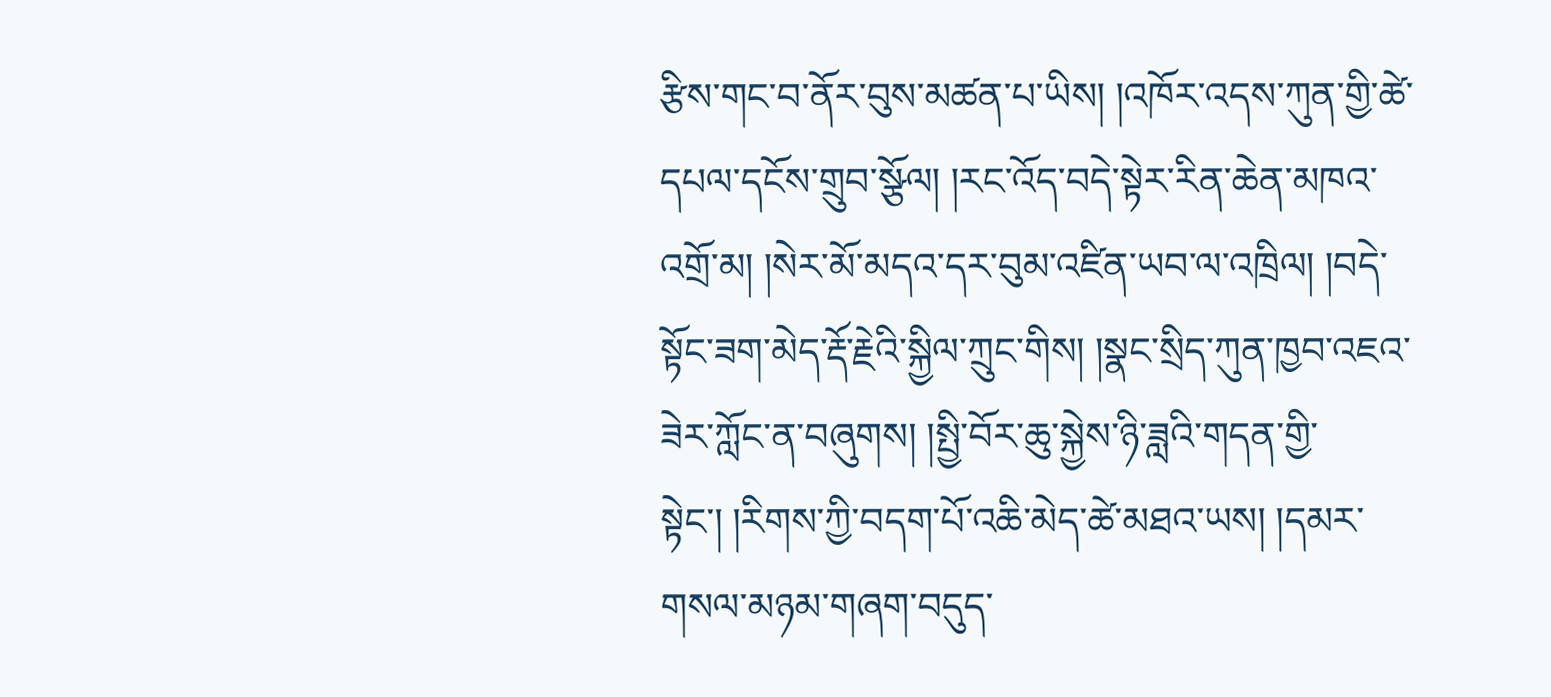རྩིས་གང་བ་ནོར་བུས་མཚན་པ་ཡིས། །འཁོར་འདས་ཀུན་གྱི་ཚེ་དཔལ་དངོས་གྲུབ་སྩོལ། །རང་འོད་བདེ་སྟེར་རིན་ཆེན་མཁའ་འགྲོ་མ། །སེར་མོ་མདའ་དར་བུམ་འཛིན་ཡབ་ལ་འཁྲིལ། །བདེ་སྟོང་ཟག་མེད་རྡོ་རྗེའི་སྐྱིལ་ཀྲུང་གིས། །སྣང་སྲིད་ཀུན་ཁྱབ་འཇའ་ཟེར་ཀློང་ན་བཞུགས། །སྤྱི་བོར་ཆུ་སྐྱེས་ཉི་ཟླའི་གདན་གྱི་སྟེང་། །རིགས་ཀྱི་བདག་པོ་འཆི་མེད་ཚེ་མཐའ་ཡས། །དམར་གསལ་མཉམ་གཞག་བདུད་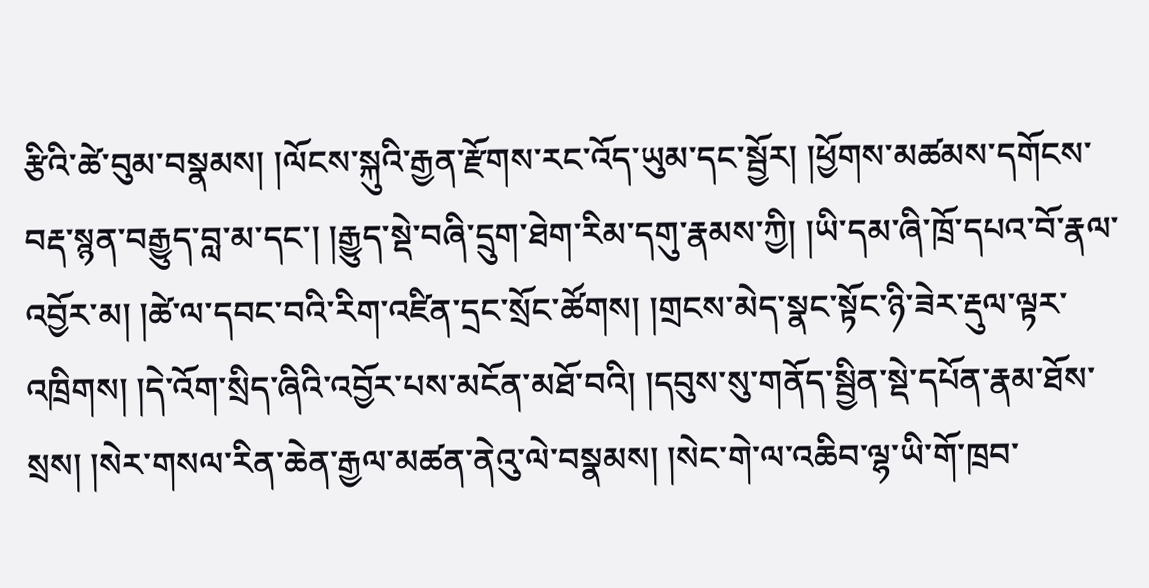རྩིའི་ཚེ་བུམ་བསྣམས། །ལོངས་སྐུའི་རྒྱན་རྫོགས་རང་འོད་ཡུམ་དང་སྦྱོར། །ཕྱོགས་མཚམས་དགོངས་བརྡ་སྙན་བརྒྱུད་བླ་མ་དང་། །རྒྱུད་སྡེ་བཞི་དྲུག་ཐེག་རིམ་དགུ་རྣམས་ཀྱི། །ཡི་དམ་ཞི་ཁྲོ་དཔའ་བོ་རྣལ་འབྱོར་མ། །ཚེ་ལ་དབང་བའི་རིག་འཛིན་དྲང་སྲོང་ཚོགས། །གྲངས་མེད་སྣང་སྟོང་ཉི་ཟེར་རྡུལ་ལྟར་འཁྲིགས། །དེ་འོག་སྲིད་ཞིའི་འབྱོར་པས་མངོན་མཐོ་བའི། །དབུས་སུ་གནོད་སྦྱིན་སྡེ་དཔོན་རྣམ་ཐོས་སྲས། །སེར་གསལ་རིན་ཆེན་རྒྱལ་མཚན་ནེའུ་ལེ་བསྣམས། །སེང་གེ་ལ་འཆིབ་ལྷ་ཡི་གོ་ཁྲབ་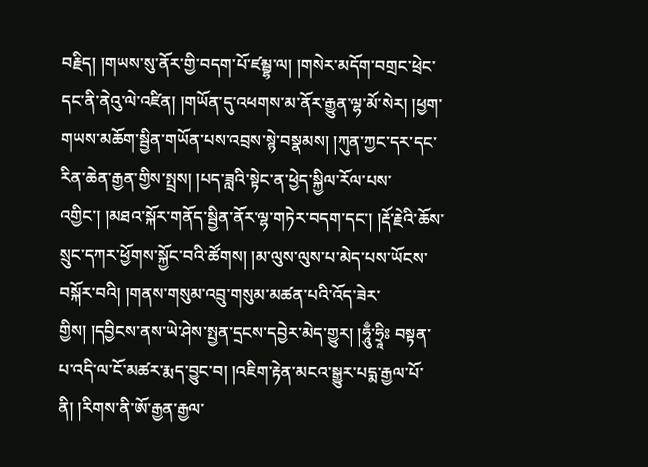བརྗིད། །གཡས་སུ་ནོར་གྱི་བདག་པོ་ཛམྦྷ་ལ། །གསེར་མདོག་བགྲང་ཕྲེང་དང་ནི་ནེའུ་ལེ་འཛིན། །གཡོན་དུ་འཕགས་མ་ནོར་རྒྱུན་ལྷ་མོ་སེར། །ཕྱག་གཡས་མཆོག་སྦྱིན་གཡོན་པས་འབྲས་སྙེ་བསྣམས། །ཀུན་ཀྱང་དར་དང་རིན་ཆེན་རྒྱན་གྱིས་སྤྲས། །པད་ཟླའི་སྟེང་ན་ཕྱེད་སྐྱིལ་རོལ་པས་འགྱིང་། །མཐའ་སྐོར་གནོད་སྦྱིན་ནོར་ལྷ་གཏེར་བདག་དང་། །རྡོ་རྗེའི་ཆོས་སྲུང་དཀར་ཕྱོགས་སྐྱོང་བའི་ཚོགས། །མ་ལུས་ལུས་པ་མེད་པས་ཡོངས་བསྐོར་བའི། །གནས་གསུམ་འབྲུ་གསུམ་མཚན་པའི་འོད་ཟེར་གྱིས། །དབྱིངས་ནས་ཡེ་ཤེས་སྤྱན་དྲངས་དབྱེར་མེད་གྱུར། །ཧཱུྃ་ཧྲཱིཿ བསྟན་པ་འདི་ལ་ངོ་མཚར་རྨད་བྱུང་བ། །འཇིག་རྟེན་མངའ་སྒྱུར་པདྨ་རྒྱལ་པོ་ནི། །རིགས་ནི་ཨོ་རྒྱན་རྒྱལ་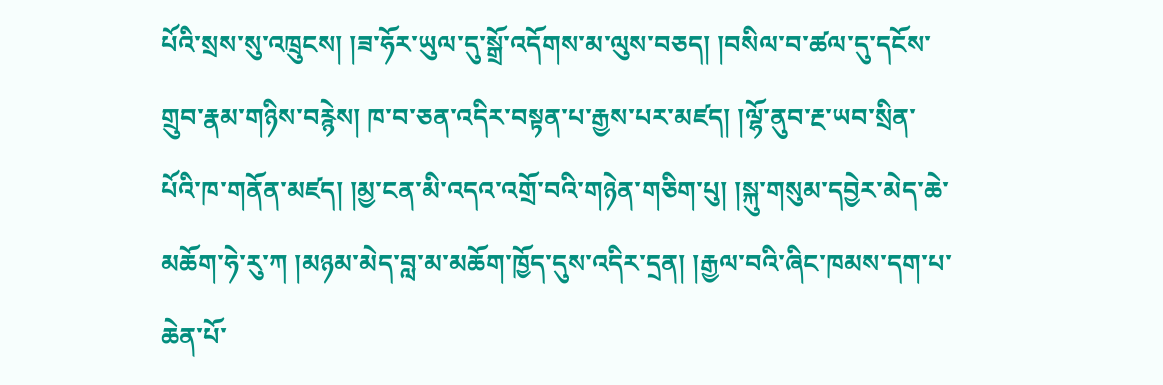པོའི་སྲས་སུ་འཁྲུངས། །ཟ་ཧོར་ཡུལ་དུ་སྒྲོ་འདོགས་མ་ལུས་བཅད། །བསིལ་བ་ཚལ་དུ་དངོས་གྲུབ་རྣམ་གཉིས་བརྙེས། ཁ་བ་ཅན་འདིར་བསྟན་པ་རྒྱས་པར་མཛད། །ལྷོ་ནུབ་རྔ་ཡབ་སྲིན་པོའི་ཁ་གནོན་མཛད། །མྱ་ངན་མི་འདའ་འགྲོ་བའི་གཉེན་གཅིག་པུ། །སྐུ་གསུམ་དབྱེར་མེད་ཆེ་མཆོག་ཧེ་རུ་ཀ །མཉམ་མེད་བླ་མ་མཆོག་ཁྱོད་དུས་འདིར་དྲན། །རྒྱལ་བའི་ཞིང་ཁམས་དག་པ་ཆེན་པོ་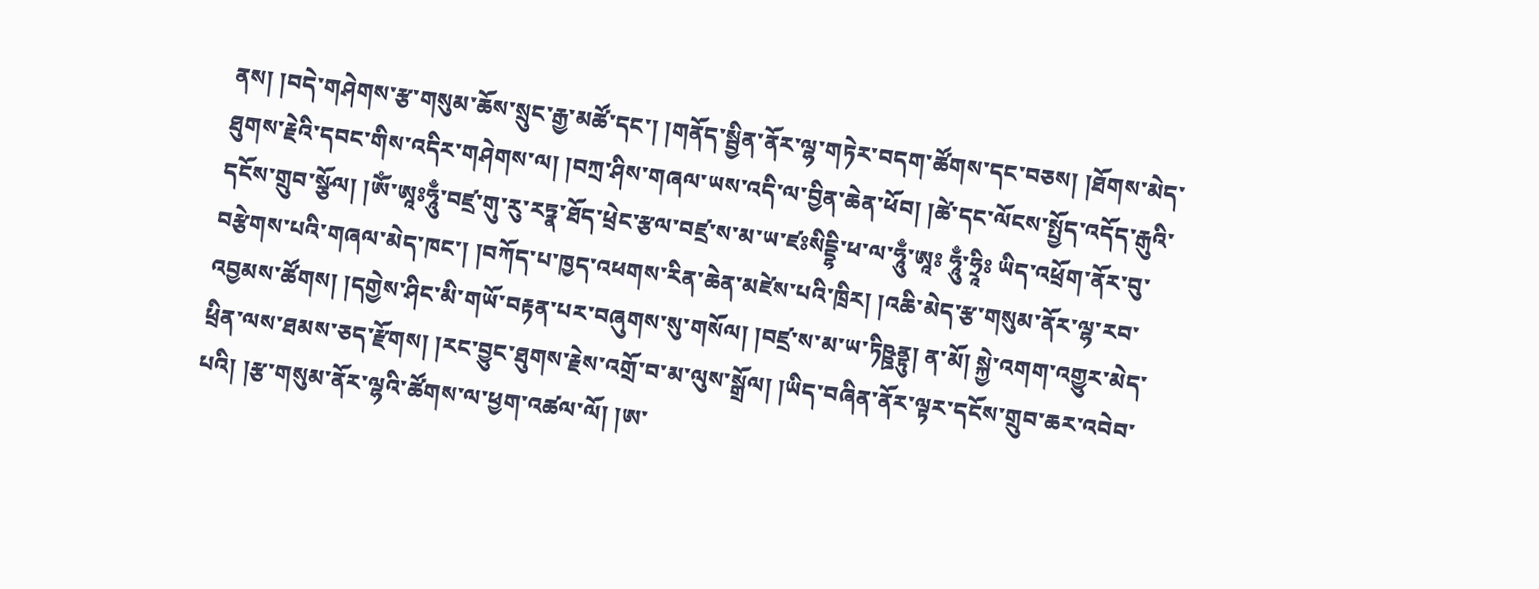ནས། །བདེ་གཤེགས་རྩ་གསུམ་ཆོས་སྲུང་རྒྱ་མཚོ་དང་། །གནོད་སྦྱིན་ནོར་ལྷ་གཏེར་བདག་ཚོགས་དང་བཅས། །ཐོགས་མེད་ཐུགས་རྗེའི་དབང་གིས་འདིར་གཤེགས་ལ། །བཀྲ་ཤིས་གཞལ་ཡས་འདི་ལ་བྱིན་ཆེན་ཕོབ། །ཚེ་དང་ལོངས་སྤྱོད་འདོད་རྒུའི་དངོས་གྲུབ་སྩོལ། །ཨོཾ་ཨཱཿཧཱུྃ་བཛྲ་གུ་རུ་རཏྣ་ཐོད་ཕྲེང་རྩལ་བཛྲ་ས་མ་ཡ་ཛཿསིདྡྷི་ཕ་ལ་ཧཱུྃ་ཨཱཿ ཧཱུྃ་ཧྲཱིཿ ཡིད་འཕྲོག་ནོར་བུ་བརྩེགས་པའི་གཞལ་མེད་ཁང་། །བཀོད་པ་ཁྱད་འཕགས་རིན་ཆེན་མཛེས་པའི་ཁྲིར། །འཆི་མེད་རྩ་གསུམ་ནོར་ལྷ་རབ་འབྱམས་ཚོགས། །དགྱེས་ཤིང་མི་གཡོ་བརྟན་པར་བཞུགས་སུ་གསོལ། །བཛྲ་ས་མ་ཡ་ཏིཥྛནྟུ། ན་མོ། སྐྱེ་འགག་འགྱུར་མེད་ཕྲིན་ལས་ཐམས་ཅད་རྫོགས། །རང་བྱུང་ཐུགས་རྗེས་འགྲོ་བ་མ་ལུས་སྒྲོལ། །ཡིད་བཞིན་ནོར་ལྟར་དངོས་གྲུབ་ཆར་འབེབ་པའི། །རྩ་གསུམ་ནོར་ལྷའི་ཚོགས་ལ་ཕྱག་འཚལ་ལོ། །ཨ་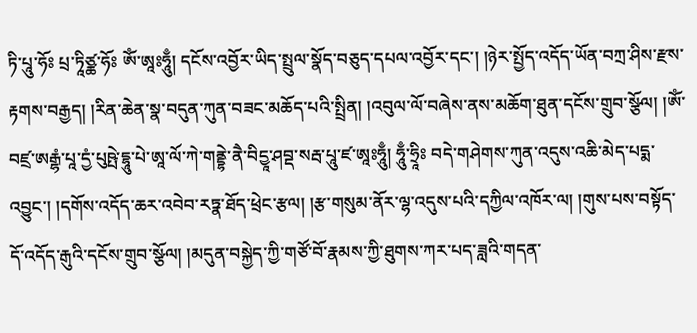ཏི་པཱུ་ཧོཿ པྲ་ཏཱིཙྪ་ཧོཿ ཨོཾ་ཨཱཿཧཱུྃ། དངོས་འབྱོར་ཡིད་སྤྲུལ་སྣོད་བཅུད་དཔལ་འབྱོར་དང་། །ཉེར་སྤྱོད་འདོད་ཡོན་བཀྲ་ཤིས་རྫས་རྟགས་བརྒྱད། །རིན་ཆེན་སྣ་བདུན་ཀུན་བཟང་མཆོད་པའི་སྤྲིན། །འབུལ་ལོ་བཞེས་ནས་མཆོག་ཐུན་དངོས་གྲུབ་སྩོལ། །ཨོཾ་བཛྲ་ཨརྒྷཾ་པཱ་དྱཾ་པུཥྤེ་དྷཱུ་པེ་ཨཱ་ལོ་ཀེ་གནྡྷེ་ནཻ་བིདྱཱ་ཤབྡ་སརྦ་པཱུ་ཛ་ཨཱཿཧཱུྃ། ཧཱུྃ་ཧྲཱིཿ བདེ་གཤེགས་ཀུན་འདུས་འཆི་མེད་པདྨ་འབྱུང་། །དགོས་འདོད་ཆར་འབེབ་རཏྣ་ཐོད་ཕྲེང་རྩལ། །རྩ་གསུམ་ནོར་ལྷ་འདུས་པའི་དཀྱིལ་འཁོར་ལ། །གུས་པས་བསྟོད་དོ་འདོད་རྒུའི་དངོས་གྲུབ་སྩོལ། །མདུན་བསྐྱེད་ཀྱི་གཙོ་བོ་རྣམས་ཀྱི་ཐུགས་ཀར་པད་ཟླའི་གདན་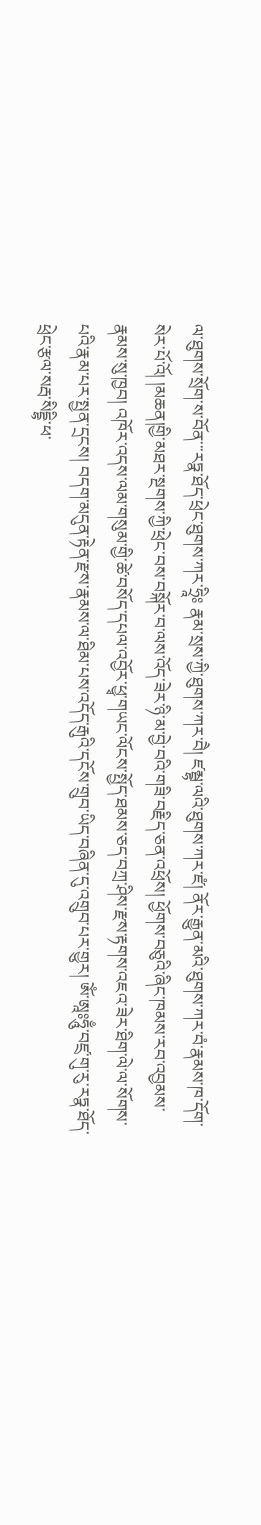ལ་ཐུགས་སྲོག་ས་བོན་་་རཏྣ་ཐོད་ཕྲེང་ཐུགས་ཀར་ཧྲཱིཿ རྣམ་སྲས་ཀྱི་ཐུགས་ཀར་བཻ། ཛམྦྷ་ལའི་ཐུགས་ཀར་ཛཾ། ནོར་རྒྱུན་མའི་ཐུགས་ཀར་བཾ་རྣམས་ཁ་དོག་སེར་པོ་འོ། །མཆན།གྱི་མཐར་སྔགས་ཀྱི་ཕྲེང་བས་བསྐོར་བ་ལས་འོད་ཟེར་ཉི་མ་བྱེ་བའི་གཟི་བརྗིད་ཅན་འཕྲོས། ཕྱོགས་བཅུའི་ཞིང་ཁམས་རབ་འབྱམས་རྣམས་སུ་ཁྱབ། འཁོར་འདས་ལམ་གསུམ་གྱི་ཚེ་བསོད་དཔལ་འབྱོར་ཕྱྭ་གཡང་ལོངས་སྤྱོད་ཐམས་ཅད་བཀྲ་ཤིས་རྫས་རྟགས་འཇའ་ཟེར་ཐིག་ལེ་ལ་སོགས་པའི་རྣམ་པར་སྤྱན་དྲངས། བདག་མདུན་རྟེན་རྫས་རྣམས་ལ་ཐིམ་པས་འདོད་རྒུའི་དངོས་གྲུབ་ཡིད་བཞིན་དུ་འགྲུབ་པར་གྱུར། ཨོཾ་ཨཱཿཧཱུྃ་བཛྲ་གུ་རུ་རཏྣ་ཐོད་ཕྲེང་རྩལ་སརྦ་སིདྡྷི་ཕ་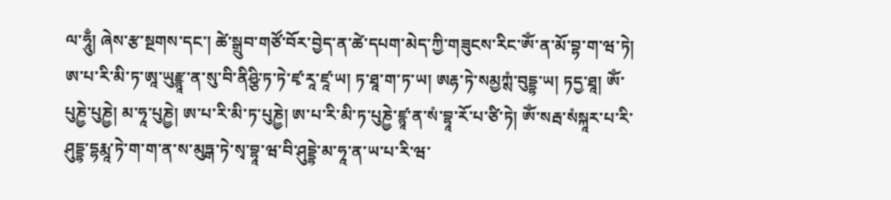ལ་ཧཱུྃ། ཞེས་རྩ་སྔགས་དང་། ཚེ་སྒྲུབ་གཙོ་བོར་བྱེད་ན་ཚེ་དཔག་མེད་ཀྱི་གཟུངས་རིང་ཨོཾ་ན་མོ་བྷ་ག་ཝ་ཏེ། ཨ་པ་རི་མི་ཏ་ཨཱ་ཡུརྫྙཱ་ན་སུ་བི་ནིཤྩི་ཏ་ཏེ་ཛྭ་རཱ་ཛཱ་ཡ། ཏ་ཐཱ་ག་ཏ་ཡ། ཨརྷ་ཏེ་སམྱཀྶཾ་བུདྡྷ་ཡ། ཏདྱ་ཐཱ། ཨོཾ་པུཎྱེ་པུཎྱེ། མ་ཧཱ་པུཎྱེ། ཨ་པ་རི་མི་ཏ་པུཎྱེ། ཨ་པ་རི་མི་ཏ་པུཎྱེ་ཛྙཱ་ན་སཾ་བྷཱ་རོ་པ་ཙི་ཏེ། ཨོཾ་སརྦ་སཾསྐཱར་པ་རི་ཤུདྡྷ་དྷརྨཱ་ཏེ་ག་ག་ན་ས་མུཏྒ་ཏེ་སྭ་བྷཱ་ཝ་བི་ཤུདྡྷེ་མ་ཧཱ་ན་ཡ་པ་རི་ཝ་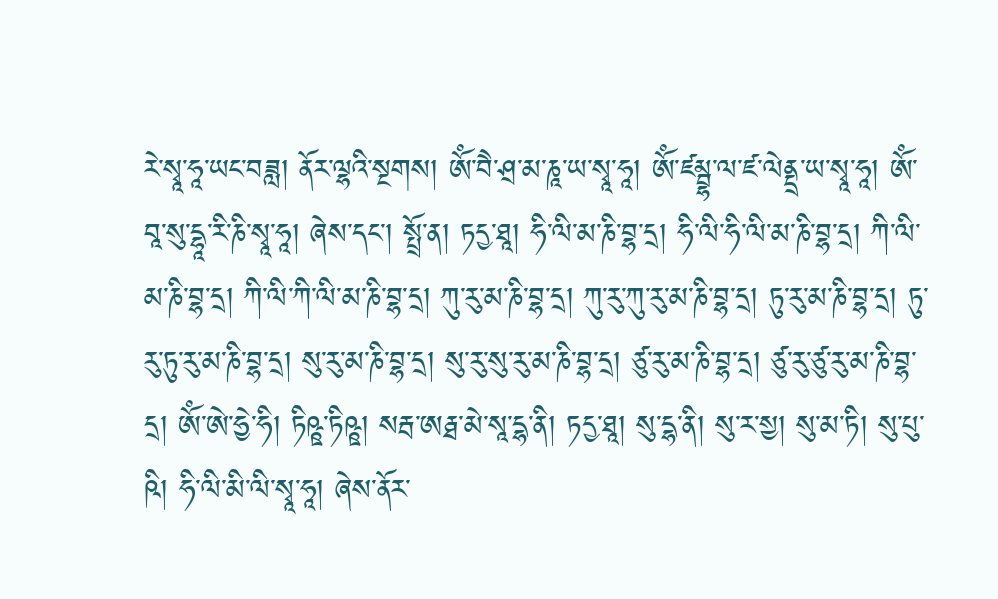རེ་སྭཱ་ཧཱ་ཡང་བཟླ། ནོར་ལྷའི་སྔགས། ཨོཾ་བཻ་ཤྲ་མ་ཎཱ་ཡ་སྭཱ་ཧཱ། ཨོཾ་ཛམྦྷ་ལ་ཛ་ལེནྡྲ་ཡ་སྭཱ་ཧཱ། ཨོཾ་བཱ་སུ་དྷཱ་རི་ཎི་སྭཱ་ཧཱ། ཞེས་དང་། སྤྲོ་ན། ཏདྱ་ཐཱ། ཧི་ལི་མ་ཎི་བྷ་དྲ། ཧི་ལི་ཧི་ལི་མ་ཎི་བྷ་དྲ། ཀི་ལི་མ་ཎི་བྷ་དྲ། ཀི་ལི་ཀི་ལི་མ་ཎི་བྷ་དྲ། ཀུ་རུ་མ་ཎི་བྷ་དྲ། ཀུ་རུ་ཀུ་རུ་མ་ཎི་བྷ་དྲ། ཏུ་རུ་མ་ཎི་བྷ་དྲ། ཏུ་རུ་ཏུ་རུ་མ་ཎི་བྷ་དྲ། སུ་རུ་མ་ཎི་བྷ་དྲ། སུ་རུ་སུ་རུ་མ་ཎི་བྷ་དྲ། ཙུ་རུ་མ་ཎི་བྷ་དྲ། ཙུ་རུ་ཙུ་རུ་མ་ཎི་བྷ་དྲ། ཨོཾ་ཨེ་ཧྱེ་ཧི། ཏིཥྛ་ཏིཥྛ། སརྦ་ཨརྠ་མེ་སཱ་དྷ་ནི། ཏདྱ་ཐཱ། སུ་དྷ་ནི། སུ་ར་སྱ། སུ་མ་ཏི། སུ་པུ་ཥི། ཧི་ལི་མི་ལི་སྭཱ་ཧཱ། ཞེས་ནོར་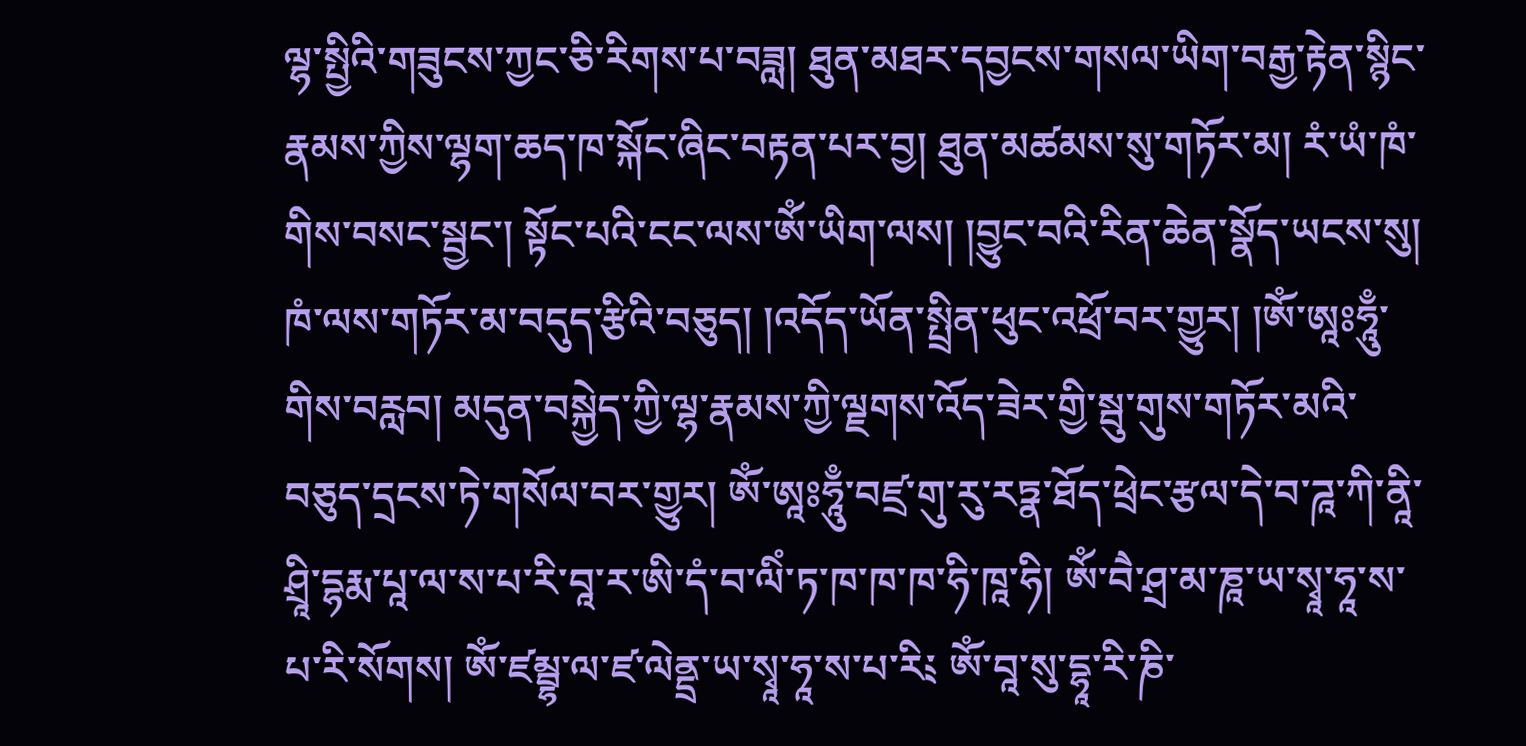ལྷ་སྤྱིའི་གཟུངས་ཀྱང་ཅི་རིགས་པ་བཟླ། ཐུན་མཐར་དབྱངས་གསལ་ཡིག་བརྒྱ་རྟེན་སྙིང་རྣམས་ཀྱིས་ལྷག་ཆད་ཁ་སྐོང་ཞིང་བརྟན་པར་བྱ། ཐུན་མཚམས་སུ་གཏོར་མ། རཾ་ཡཾ་ཁཾ་གིས་བསང་སྦྱང་། སྟོང་པའི་ངང་ལས་ཨོཾ་ཡིག་ལས། །བྱུང་བའི་རིན་ཆེན་སྣོད་ཡངས་སུ། ཁཾ་ལས་གཏོར་མ་བདུད་རྩིའི་བཅུད། །འདོད་ཡོན་སྤྲིན་ཕུང་འཕྲོ་བར་གྱུར། །ཨོཾ་ཨཱཿཧཱུྃ་གིས་བརླབ། མདུན་བསྐྱེད་ཀྱི་ལྷ་རྣམས་ཀྱི་ལྗགས་འོད་ཟེར་གྱི་སྦུ་གུས་གཏོར་མའི་བཅུད་དྲངས་ཏེ་གསོལ་བར་གྱུར། ཨོཾ་ཨཱཿཧཱུྃ་བཛྲ་གུ་རུ་རཏྣ་ཐོད་ཕྲེང་རྩལ་དེ་བ་ཌཱ་ཀི་ནཱི་ཤྲཱི་དྷརྨ་པཱ་ལ་ས་པ་རི་བཱ་ར་ཨི་དཾ་བ་ལིཾ་ཏ་ཁ་ཁ་ཁ་ཧི་ཁཱ་ཧི། ཨོཾ་བཻ་ཤྲ་མ་ཎཱ་ཡ་སྭཱ་ཧཱ་ས་པ་རི་སོགས། ཨོཾ་ཛམྦྷ་ལ་ཛ་ལེནྡྲ་ཡ་སྭཱ་ཧཱ་ས་པ་རི༴ ཨོཾ་བཱ་སུ་དྷཱ་རི་ཎི་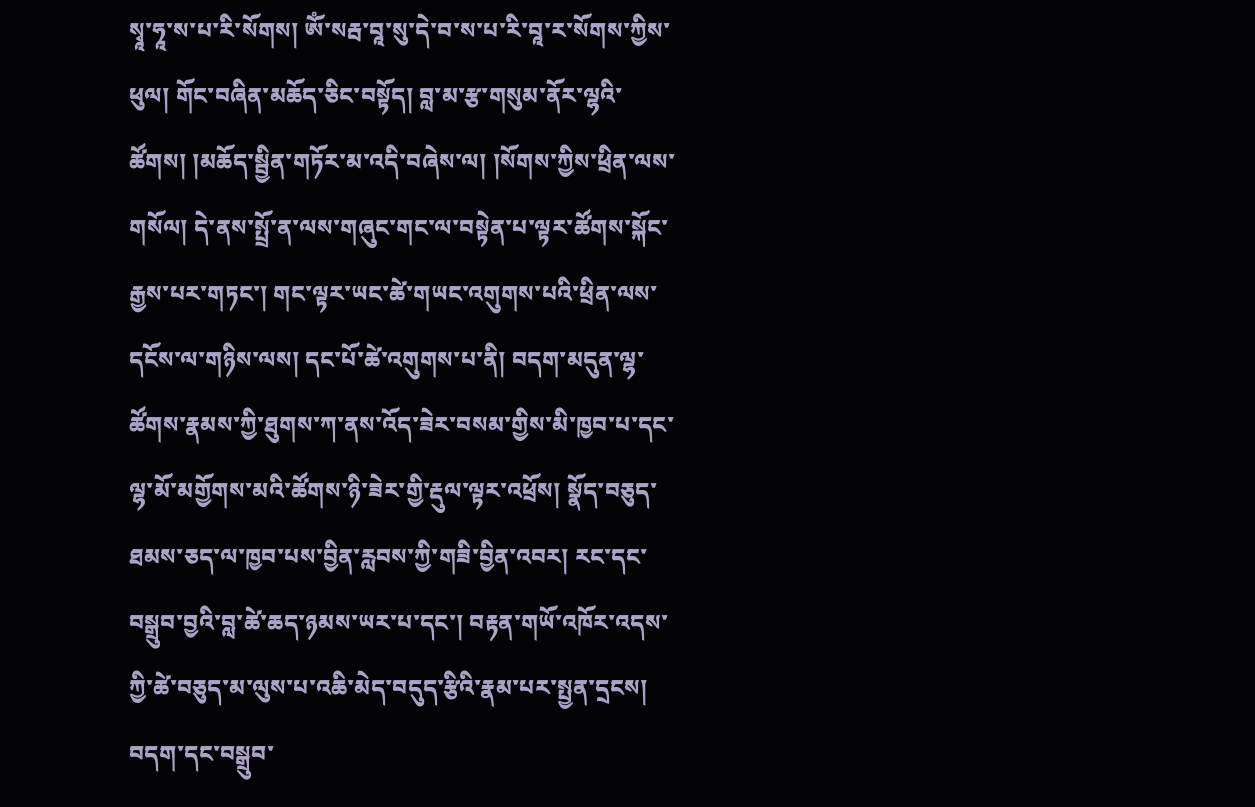སྭཱ་ཧཱ་ས་པ་རི་སོགས། ཨོཾ་སརྦ་བཱ་སུ་དེ་བ་ས་པ་རི་བཱ་ར་སོགས་ཀྱིས་ཕུལ། གོང་བཞིན་མཆོད་ཅིང་བསྟོད། བླ་མ་རྩ་གསུམ་ནོར་ལྷའི་ཚོགས། །མཆོད་སྦྱིན་གཏོར་མ་འདི་བཞེས་ལ། །སོགས་ཀྱིས་ཕྲིན་ལས་གསོལ། དེ་ནས་སྤྲོ་ན་ལས་གཞུང་གང་ལ་བསྟེན་པ་ལྟར་ཚོགས་སྐོང་རྒྱས་པར་གཏང་། གང་ལྟར་ཡང་ཚེ་གཡང་འགུགས་པའི་ཕྲིན་ལས་དངོས་ལ་གཉིས་ལས། དང་པོ་ཚེ་འགུགས་པ་ནི། བདག་མདུན་ལྷ་ཚོགས་རྣམས་ཀྱི་ཐུགས་ཀ་ནས་འོད་ཟེར་བསམ་གྱིས་མི་ཁྱབ་པ་དང་ལྷ་མོ་མགྱོགས་མའི་ཚོགས་ཉི་ཟེར་གྱི་རྡུལ་ལྟར་འཕྲོས། སྣོད་བཅུད་ཐམས་ཅད་ལ་ཁྱབ་པས་བྱིན་རླབས་ཀྱི་གཟི་བྱིན་འབར། རང་དང་བསྒྲུབ་བྱའི་བླ་ཚེ་ཆད་ཉམས་ཡར་པ་དང་། བརྟན་གཡོ་འཁོར་འདས་ཀྱི་ཚེ་བཅུད་མ་ལུས་པ་འཆི་མེད་བདུད་རྩིའི་རྣམ་པར་སྤྱན་དྲངས། བདག་དང་བསྒྲུབ་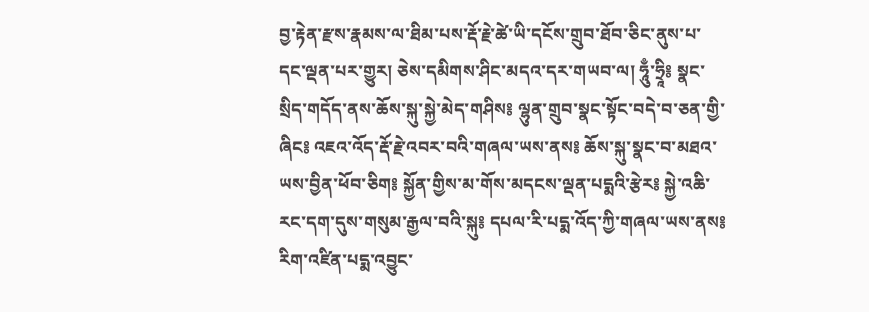བྱ་རྟེན་རྫས་རྣམས་ལ་ཐིམ་པས་རྡོ་རྗེ་ཚེ་ཡི་དངོས་གྲུབ་ཐོབ་ཅིང་ནུས་པ་དང་ལྡན་པར་གྱུར། ཅེས་དམིགས་ཤིང་མདའ་དར་གཡབ་ལ། ཧཱུྃ་ཧྲཱི༔ སྣང་སྲིད་གདོད་ནས་ཆོས་སྐུ་སྐྱེ་མེད་གཤིས༔ ལྷུན་གྲུབ་སྣང་སྟོང་བདེ་བ་ཅན་གྱི་ཞིང༔ འཇའ་འོད་རྡོ་རྗེ་འབར་བའི་གཞལ་ཡས་ནས༔ ཆོས་སྐུ་སྣང་བ་མཐའ་ཡས་བྱིན་ཕོབ་ཅིག༔ སྐྱོན་གྱིས་མ་གོས་མདངས་ལྡན་པདྨའི་རྩེར༔ སྐྱེ་འཆི་རང་དག་དུས་གསུམ་རྒྱལ་བའི་སྐུ༔ དཔལ་རི་པདྨ་འོད་ཀྱི་གཞལ་ཡས་ནས༔ རིག་འཛིན་པདྨ་འབྱུང་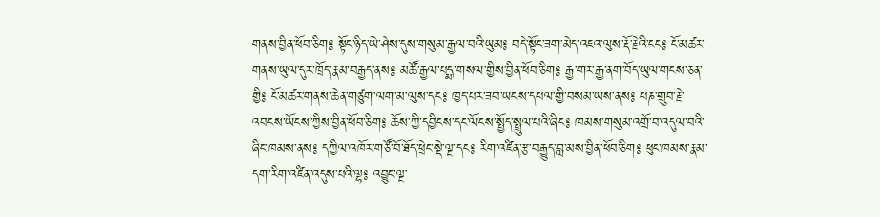གནས་བྱིན་ཕོབ་ཅིག༔ སྟོང་ཉིད་ཡེ་ཤེས་དུས་གསུམ་རྒྱལ་བའི་ཡུམ༔ བདེ་སྟོང་ཟག་མེད་འཇའ་ལུས་རྡོ་རྗེའི་ངང༔ ངོ་མཚར་གནས་ཡུལ་དུར་ཁྲོད་རྣམ་བརྒྱད་ནས༔ མཚོ་རྒྱལ་པདྨ་གསལ་གྱིས་བྱིན་ཕོབ་ཅིག༔ རྒྱ་གར་རྒྱ་ནག་བོད་ཡུལ་གངས་ཅན་གྱི༔ ངོ་མཚར་གནས་ཆེན་གཙུག་ལག་མ་ལུས་དང༔ ཁྱད་པར་ཟབ་ཡངས་དཔལ་གྱི་བསམ་ཡས་ནས༔ པཎ་གྲུབ་རྗེ་འབངས་ཡོངས་ཀྱིས་བྱིན་ཕོབ་ཅིག༔ ཆོས་ཀྱི་དབྱིངས་དང་ལོངས་སྤྱོད་སྤྲུལ་པའི་ཞིང༔ ཁམས་གསུམ་འགྲོ་བ་འདུལ་བའི་ཞིང་ཁམས་ནས༔ དཀྱིལ་འཁོར་གཙོ་བོ་ཐོད་ཕྲེང་སྡེ་ལྔ་དང༔ རིག་འཛིན་རྩ་བརྒྱུད་བླ་མས་བྱིན་ཕོབ་ཅིག༔ ཕུང་ཁམས་རྣམ་དག་རིག་འཛིན་འདུས་པའི་ལྷ༔ འབྱུང་ལྔ་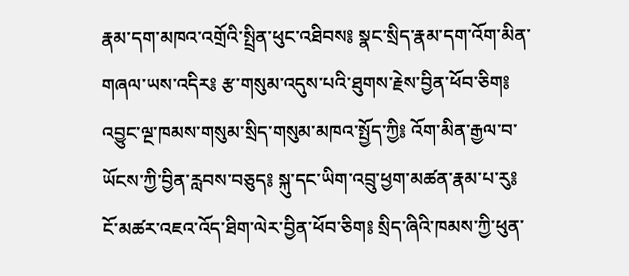རྣམ་དག་མཁའ་འགྲོའི་སྤྲིན་ཕུང་འཐིབས༔ སྣང་སྲིད་རྣམ་དག་འོག་མིན་གཞལ་ཡས་འདིར༔ རྩ་གསུམ་འདུས་པའི་ཐུགས་རྗེས་བྱིན་ཕོབ་ཅིག༔ འབྱུང་ལྔ་ཁམས་གསུམ་སྲིད་གསུམ་མཁའ་སྤྱོད་ཀྱི༔ འོག་མིན་རྒྱལ་བ་ཡོངས་ཀྱི་བྱིན་རླབས་བཅུད༔ སྐུ་དང་ཡིག་འབྲུ་ཕྱག་མཚན་རྣམ་པ་རུ༔ ངོ་མཚར་འཇའ་འོད་ཐིག་ལེར་བྱིན་ཕོབ་ཅིག༔ སྲིད་ཞིའི་ཁམས་ཀྱི་ཕུན་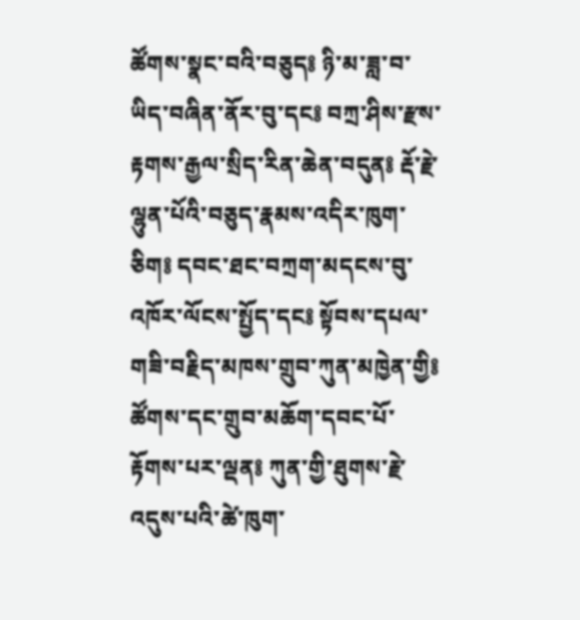ཚོགས་སྣང་བའི་བཅུད༔ ཉི་མ་ཟླ་བ་ཡིད་བཞིན་ནོར་བུ་དང༔ བཀྲ་ཤིས་རྫས་རྟགས་རྒྱལ་སྲིད་རིན་ཆེན་བདུན༔ རྡོ་རྗེ་ལྷུན་པོའི་བཅུད་རྣམས་འདིར་ཁུག་ཅིག༔ དབང་ཐང་བཀྲག་མདངས་བུ་འཁོར་ལོངས་སྤྱོད་དང༔ སྟོབས་དཔལ་གཟི་བརྗིད་མཁས་གྲུབ་ཀུན་མཁྱེན་གྱི༔ ཚོགས་དང་གྲུབ་མཆོག་དབང་པོ་རྟོགས་པར་ལྡན༔ ཀུན་གྱི་ཐུགས་རྗེ་འདུས་པའི་ཚེ་ཁུག་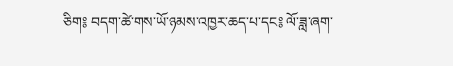ཅིག༔ བདག་ཚེ་གས་ཡོ་ཉམས་འཁྱར་ཆད་པ་དང༔ ལོ་ཟླ་ཞག་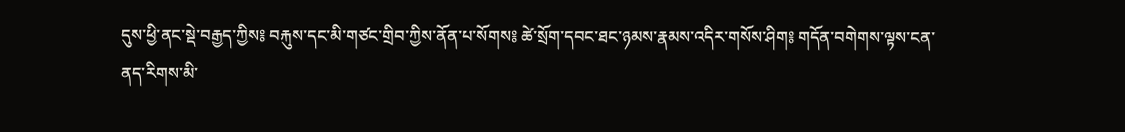དུས་ཕྱི་ནང་སྡེ་བརྒྱད་ཀྱིས༔ བརྐུས་དང་མི་གཙང་གྲིབ་ཀྱིས་ནོན་པ་སོགས༔ ཚེ་སྲོག་དབང་ཐང་ཉམས་རྣམས་འདིར་གསོས་ཤིག༔ གདོན་བགེགས་ལྟས་ངན་ནད་རིགས་མི་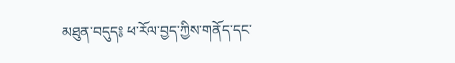མཐུན་བདུད༔ ཕ་རོལ་བྱད་ཀྱིས་གནོད་དང་